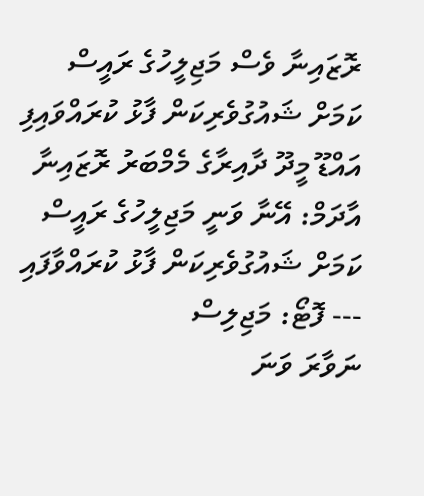ރޮޒައިނާ ވެސް މަޖިލީހުގެ ރައީސް ކަމަށް ޝައުގުވެރިކަން ފާޅު ކުރައްވައިފި
އައްޑޫ މީދޫ ދާއިރާގެ މެމްބަރު ރޮޒައިނާ އާދަމް: އޭނާ ވަނީ މަޖިލީހުގެ ރައީސް ކަމަށް ޝައުގުވެރިކަން ފާޅު ކުރައްވާފައި --- ފޮޓޯ: މަޖިލިސް
ނަވާރަ ވަނަ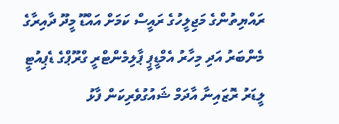ރައްޔިތުންގެ މަޖިލީހުގެ ރައީސް ކަމަށް އައްޑޫ މީދޫ ދާއިރާގެ މެންބަރު އަދި މިހާރު އެމްޑީޕީ ޕާލިމެންޓްރީ ގްރޫޕްގެ ޑެޕިއުޓީ ލީޑަރު ރޮޒައިނާ އާދަމް ޝައުގުވެރިކަން ފާޅު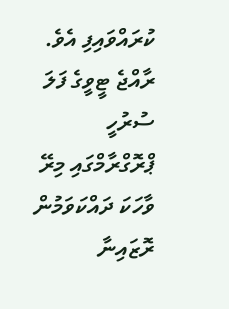ކުރައްވައިފި އެވެ.
ރާއްޖެ ޓީވީގެ ފަލަ ސުރުހީ ޕްރޮގްރާމްގައި މިރޭ ވާހަކަ ދައްކަވަމުން ރޮޒައިނާ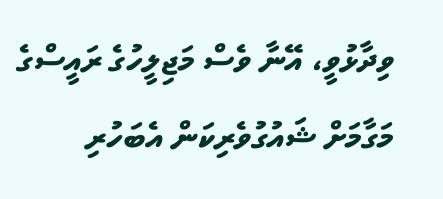ވިދާޅުވީ، އޭނާ ވެސް މަޖިލީހުގެ ރައީސްގެ މަގާމަށް ޝައުގުވެރިކަން އެބަހުރި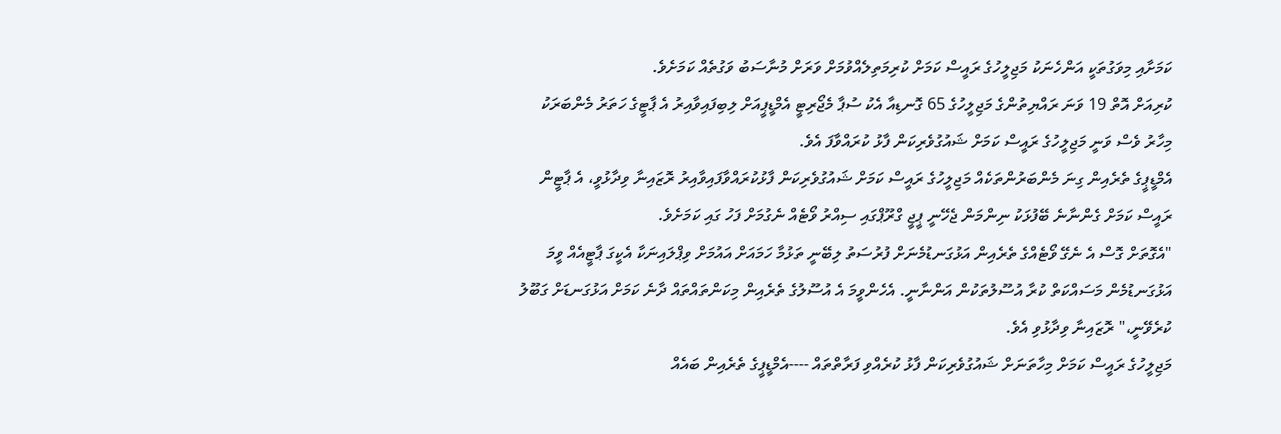ކަމަށާއި މިވަގުތަކީ އަންހެނަކު މަޖިލީހުގެ ރައީސް ކަމަށް ކުރިމަތިލެއްވުމަށް ވަރަށް މުނާސަބު ވަގުތެއް ކަމަށެވެ.
ކުރިއަށް އޮތް 19 ވަނަ ރައްޔިތުންގެ މަޖިލީހުގެ 65 ގޮނޑިއާ އެކު ސުޕާ މެޖޯރިޓީ އެމްޑީޕީއަށް ލިބިފައިވާއިރު އެ ޕާޓީގެ ހަތަރު މެންބަރަކު މިހާރު ވެސް ވަނީ މަޖިލީހުގެ ރައީސް ކަމަށް ޝައުގުވެރިކަން ފާޅު ކުރައްވާފަ އެވެ.
އެމްޑީޕީގެ ތެރެއިން ގިނަ މެންބަރުންތަކެއް މަޖިލީހުގެ ރައީސް ކަމަށް ޝައުގުވެރިކަން ފާޅުކުރައްވާފައިވާއިރު ރޮޒައިނާ ވިދާޅުވީ، އެ ޕާޓީން ރައީސް ކަމަށް ގެންނާނެ ބޭފުޅަކު ނިންމަން ޖެހޭނީ ޕީޖީ ގްރޫޕްގައި ސިއްރު ވޯޓެއް ނެގުމަށް ފަހު ގައި ކަމަށެވެ.
"އެގޮތަށް ގޮސް އެ ނެގޭ ވޯޓެއްގެ ތެރެއިން އަޅުގަނޑުމެނަށް ފުރުސަތު ލިބޭނީ ތަޅުމާ ހަމައަށް އައުމަށް ވިޕްލައިނަކާ އެކީގަ ޕާޓީއެއް ވީމަ އަޅުގަނޑުމެން މަސައްކަތް ކުރާ އުސޫލުތަކުން އަންނާނީ. އެހެންވީމަ އެ އުސޫލުގެ ތެރެއިން މިކަންތައްތައް ދާނެ ކަމަށް އަޅުގަނޑަށް ގަބޫލު ކުރެވޭނީ،" ރޮޒައިނާ ވިދާޅުވި އެވެ.
މަޖިލީހުގެ ރައީސް ކަމަށް މިހާތަނަށް ޝައުގުވެރިކަން ފާޅު ކުރެއްވި ފަރާތްތައް ----އެމްޑީޕީގެ ތެރެއިން ބައެއް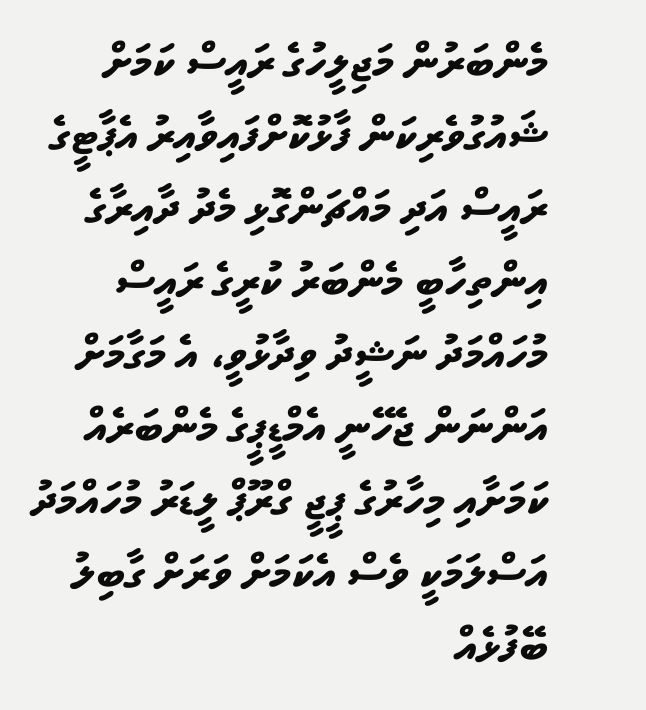މެންބަރުން މަޖިލީހުގެ ރައީސް ކަމަށް ޝައުގުވެރިކަން ފާޅުކޮށްފައިވާއިރު އެޕާޓީގެ ރައީސް އަދި މައްޗަންގޮޅި މެދު ދާއިރާގެ އިންތިހާބީ މެންބަރު ކުރީގެ ރައީސް މުހައްމަދު ނަޝީދު ވިދާޅުވީ، އެ މަގާމަށް އަންނަން ޖެހޭނީ އެމްޑީޕީގެ މެންބަރެއް ކަމަށާއި މިހާރުގެ ޕީޖީ ގްރޫޕް ލީޑަރު މުހައްމަދު އަސްލަމަކީ ވެސް އެކަމަށް ވަރަށް ގާބިލު ބޭފުޅެއް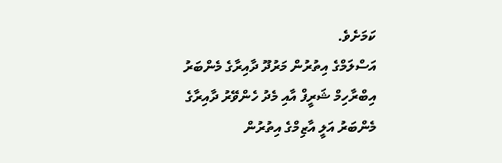ކަމަށެވެ.
އަސްލަމްގެ އިތުރުން މަރުދޫ ދާއިރާގެ މެންބަރު އިބްރާހިމް ޝަރީފް އާއި މެދު ހެންވޭރު ދާއިރާގެ މެންބަރު އަލީ އާޒިމްގެ އިތުރުން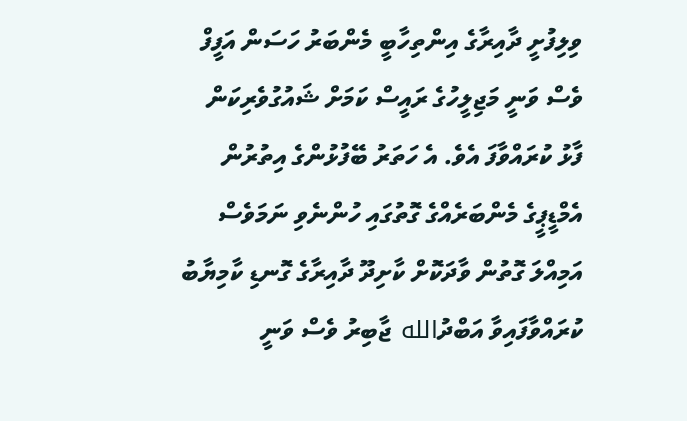ވިލިފުށީ ދާއިރާގެ އިންތިހާބީ މެންބަރު ހަސަން އަފީފް ވެސް ވަނީ މަޖިލީހުގެ ރައީސް ކަމަށް ޝައުގުވެރިކަން ފާޅު ކުރައްވާފަ އެވެ. އެ ހަތަރު ބޭފުޅުންގެ އިތުރުން އެމްޑީޕީގެ މެންބަރެއްގެ ގޮތުގައި ހުންނެވި ނަމަވެސް އަމިއްލަ ގޮތުން ވާދަކޮށް ކާށިދޫ ދާއިރާގެ ގޮނޑި ކާމިޔާބު ކުރައްވާފައިވާ އަބްދުالله ޖާބިރު ވެސް ވަނީ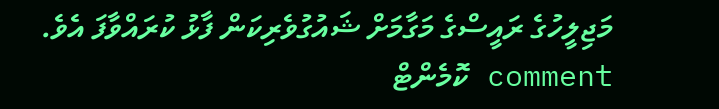މަޖިލީހުގެ ރައީސްގެ މަގާމަށް ޝައުގުވެރިކަން ފާޅު ކުރައްވާފަ އެވެ.
comment ކޮމެންޓް